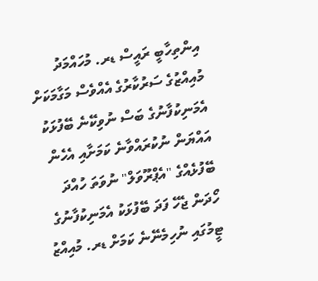އިންތިހާބީ ރައީސް ޑރ. މުހައްމަދު މުއިއްޒުގެ ސަރުކާރުގެ އެއްވެސް މަގާމަކަށް އެމަނިކުފާނުގެ ބަސް ނުވިކޭނެ ބޭފުޅަކު އައްޔަން ނުކުރައްވާނެ ކަމަށާއި އެހެން ބޭފުޅެއްގެ "އެޕްރޫވަލް" ނުވަތަ ހުއްދަ ހޯދަން ޖެހޭ ފަދަ ބޭފުޅަކު އެމަނިކުފާނުގެ ޓީމުގައި ނުހިމެނޭނެ ކަމަށް ޑރ. މުއިއްޒު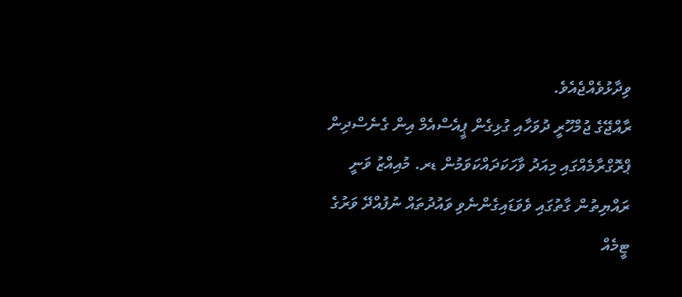ވިދާޅުވެއްޖެއެވެ.
ރާއްޖޭގެ ޖުމްހޫރީ ދުވަހާއި ގުޅިގެން ޕީއެސްއެމް އިން ގެނެސްދިން ޕްރޮގްރާމެއްގައި މިއަދު ވާހަކަދައްކަވަމުން ޑރ. މުއިއްޒު ވަނީ ރައްޔިތުން ގާތުގައި ވެވަޑައިގެންނެވި ވައުދުތައް ނުފުއްދޭ ވަރުގެ ޓީމެއް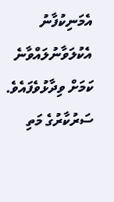އެމަނިކުފާނު އެކުލަވާނުލައްވާނެ ކަމަށް ވިދާޅުވެފައެވެ. ސަރުކާރުގެ މަތި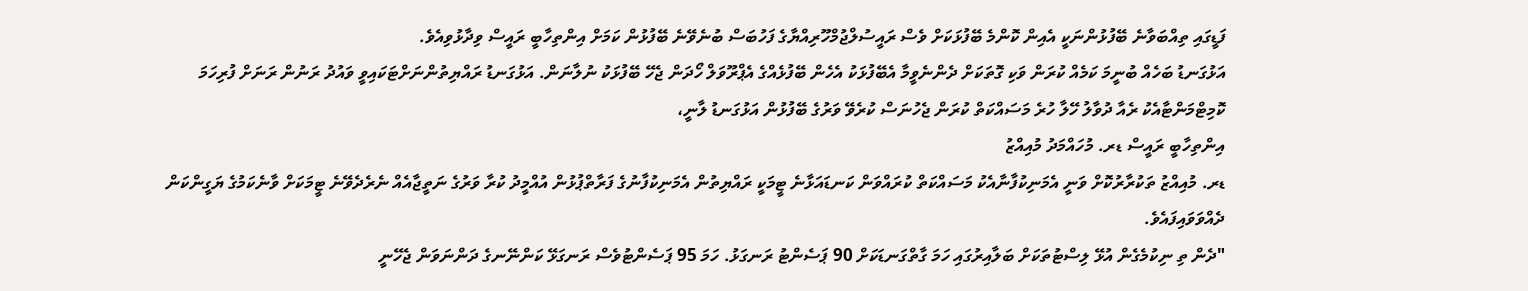ފަޑީގައި ތިއްބަވާނެ ބޭފުޅުންނަކީ އެއިން ކޮންމެ ބޭފުޅަކަށް ވެސް ރައީސުލްޖުމްހޫރިއްޔާގެ ފަހުބަސް ބުނެވޭނެ ބޭފުޅުން ކަމަށް އިންތިހާބީ ރައީސް ވިދާޅުވިއެވެ.
އަޅުގަނޑު ބަހެއް ބުނީމަ ކަމެއް ކުރަން ވަކި ގޮތަކަށް ދެންނެވީމާ އެބޭފުޅަކު އެހެން ބޭފުޅެއްގެ އެޕްރޫވަލް ހޯދަން ޖެހޭ ބޭފުޅަކު ނުލާނަން. އަޅުގަނޑު ރައްޔިތުންނަށްޓަކައިވީ ވައުދު ރަނުން ރަނަށް ފުރިހަމަ ކޮމިޓްމަންޓާއެކު ރެއާ ދުވާލު ހޭލާ ހުރެ މަސައްކަތް ކުރަން ޖެހުނަސް ކުރެވޭ ވަރުގެ ބޭފުޅުން އަޅުގަނޑު ލާނީ،
އިންތިހާބީ ރައީސް ޑރ. މުހައްމަދު މުއިއްޒު
ޑރ. މުއިއްޒު ތަކުރާރުކޮށް ވަނީ އެމަނިކުފާނާއެކު މަސައްކަތް ކުރައްވަން ކަނޑައަޅާނެ ޓީމަކީ ރައްޔިތުން އެމަނިކުފާނުގެ ފަރާތްޕުޅުން އުއްމީދު ކުރާ ވަރުގެ ނަތީޖާއެއް ނެރެދެވޭނެ ޓީމަކަށް ވާނެކަމުގެ ޔަގީންކަން ދެއްވަވައިފައެވެ.
"ދެން ތި ނިކުމެގެން އުޅޭ ލިސްޓުތަކަށް ބަލާއިރުގައި ހަމަ ގާތްގަނޑަކަށް 90 ޕަސެންޓު ރަނގަޅު. ހަމަ 95 ޕަސެންޓުވެސް ރަނގަޅޭ ކަންނޭނގެ ދަންނަވަން ޖެހޭނީ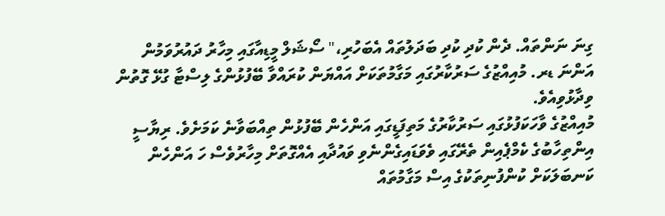ގިނަ ނަންތައް. ދެން ކުދި ކުދި ބަދަލުތައް އެބަހުރި،" ސޯޝަލް މީޑިއާގައި މިހާރު ދައުރުވަމުން އަންނަ ޑރ. މުއިއްޒުގެ ސަރުކާރުގައި މަގާމުތަކަށް އައްޔަން ކުރައްވާ ބޭފުޅުންގެ ލިސްޓާ ގުޅޭ ގޮތުން ވިދާޅުވިއެވެ.
މުއިއްޒުގެ ވާހަކަފުޅުގައި ސަރުކާރުގެ މަތިފަޑީގައި އަންހެން ބޭފުޅުން ތިއްބަވާނެ ކަމަށެވެ. ރިޔާސީ އިންތިހާބުގެ ކެމްޕެއިން ތެރޭގައި ވެވަޑައިގެންނެވި ވައުދާއި އެއްގޮތަށް މިހާރުވެސް ހަ އަންހެން ކަނބަލަކަށް ކުންފުނިތަކުގެ އިސް މަގާމުތައް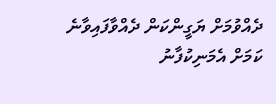ދެއްވުމަށް ޔަގީންކަން ދެއްވާފައިވާނެ ކަމަށް އެމަނިކުފާނު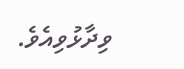ވިދާޅުވިއެވެ.